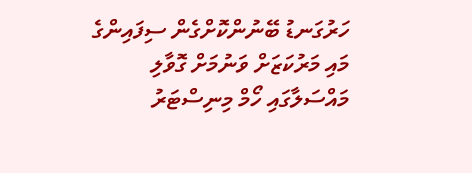ހަރުގަނޑު ބޭނުންކޮށްގެން ސިފައިންގެ މައި މަރުކަޒަށް ވަނުމަށް ގޮވާލި މައްސަލާގައި ހޯމް މިނިސްޓަރު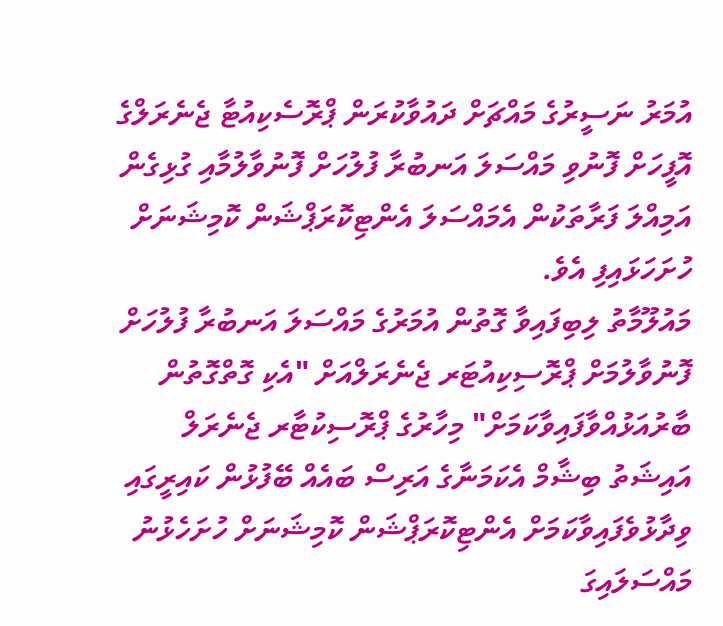އުމަރު ނަސީރުގެ މައްޗަށް ދައުވާކުރަން ޕްރޮސެކިއުޓާ ޖެނެރަލްގެ އޮފީހަށް ފޮނުވި މައްސަލަ އަނބުރާ ފުލުހަށް ފޮނުވާލުމާއި ގުޅިގެން އަމިއްލަ ފަރާތަކުން އެމައްސަލަ އެންޓިކޮރަޕްޝަން ކޮމިޝަނަށް ހުށަހަޅައިފި އެވެ.
މައުލޫމާތު ލިބިފައިވާ ގޮތުން އުމަރުގެ މައްސަލަ އަނބުރާ ފުލުހަށް ފޮނުވާލުމަށް ޕްރޮސިކިއުޓަރ ޖެނެރަލްއަށް "އެކި ގޮތްގޮތުން ބާރުއަޅުއްވާފައިވާކަމަށް" މިހާރުގެ ޕްރޮސިކުޓާރ ޖެނެރަލް އައިޝަތު ބިޝާމް އެކަމަނާގެ އަރިސް ބައެއް ބޭފުޅުން ކައިރީގައި ވިދާޅުވެފައިވާކަމަށް އެންޓިކޮރަޕްޝަން ކޮމިޝަނަށް ހުށަހެޅުނު މައްސަލައިގަ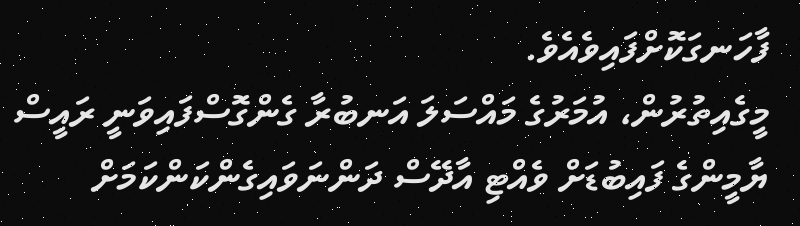ފާހަނގަކޮށްފައިވެއެވެ.
މީގެއިތުރުން، އުމަރުގެ މައްސަލަ އަނބުރާ ގެންގޮސްފައިވަނީ ރައީސް ޔާމީންގެ ފައިބުޑަށް ވެއްޓި އާދޭސް ދަންނަވައިގެންކަންކަމަށް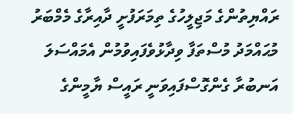ރައްޔިތުންގެ މަޖިލީހުގެ ތިމަރަފުށީ ދާއިރާގެ މެމްބަރު މުޙައްމަދު މުސްތަފާ ވިދާޅުވެފައިވުމުން އެމައްސަލަ އަނބުރާ ގެންގޮސްފައިވަނީ ރައީސް ޔާމީންގެ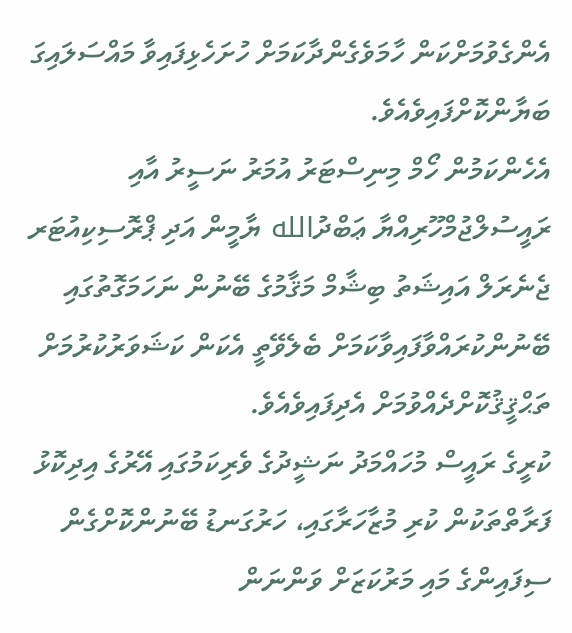އެންގެވުމަށްކަން ހާމަވެގެންދާކަމަށް ހުށަހެޅިފައިވާ މައްސަލައިގަ ބަޔާންކޮށްފައިވެއެވެ.
އެހެންކަމުން ހޯމް މިނިސްޓަރު އުމަރު ނަސީރު އާއި ރައީސުލްޖުމްހޫރިއްޔާ ޢަބްދުالله ޔާމީން އަދި ޕްރޮސިކިއުޓަރ ޖެނެރަލް އައިޝަތު ބިޝާމް މަޤާމުގެ ބޭނުން ނަހަމަގޮތުގައި ބޭނުންކުރައްވާފައިވާކަމަށް ބެލެވޭތީ އެކަން ކަޝަވަރުކުރުމަށް ތަޙްޤީޤުކޮށްދެއްވުމަށް އެދިފައިވެއެވެ.
ކުރީގެ ރައީސް މުހައްމަދު ނަޝީދުގެ ވެރިކަމުގައި އޭރުގެ އިދިކޮޅު ފަރާތްތަކުން ކުރި މުޒާހަރާގައި، ހަރުގަނޑު ބޭނުންކޮށްގެން ސިފައިންގެ މައި މަރުކަޒަށް ވަންނަން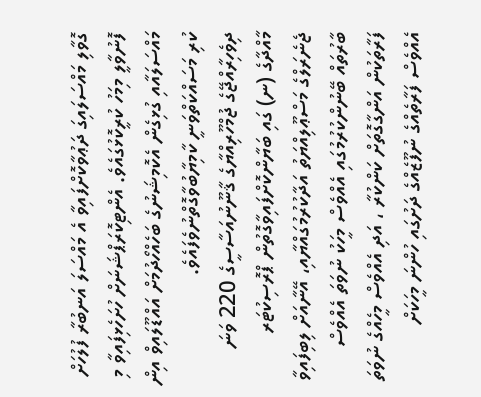ގޮވާލި މައްސަލައިގަ ދަޢުވާކޮށްފައިވާ އެ މައްސަލަ އަނބުރާ ފުލުހަށް ފޮނުވާލީ މިމަހު ކުރީކޮޅުގައެވެ. އެންޓިކޮރަޕްޝަނަށް ހުށަހެޅިފައިވާ މި މައްސަލައާއި ގުޅިގެން އެކޮމިޝަނުގެ ބަހެއްހޯދުމަށް އައްޑޫލައިވް އިން ކުރި މަސައްކަތްވަނީ ކާމިޔާބުވާގޮތްނުވެފައެވެ.
ދިވެހިރާއްޖޭގެ ޖުމްހޫރިއްޔާގެ ޤާނޫނުއަސާސީގެ 220 ވަނަ މާއްދާގެ (ނ) ގައި ބަޔާންކޮށްފައިވާގޮތުން ޕްރޮސިކުޓަރ ޖެނެރަލްގެ މަސްޢޫލިއްޔަތު އަދާކުރުމުގައްޔާއި، އޭނާއަށް ލިބިފައިވާ ބާރުތައް ބޭނުންކުރުމުގައި އެއްވެސް މީހަކު ނުވަތަ އެއްވެސް ފަރާތަކުން އަންގާގޮތަށް ކަންކުރާ ، އަދި އެއްވެސް މީހެއްގެ ނުވަތަ އެއްވެސް ފަރާތެއްގެ ނުފޫޒެއްގެ ދަށުގައި ހުންނަ މީހަކަށް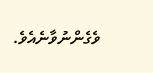ވެގެންނުވާނެއެވެ.